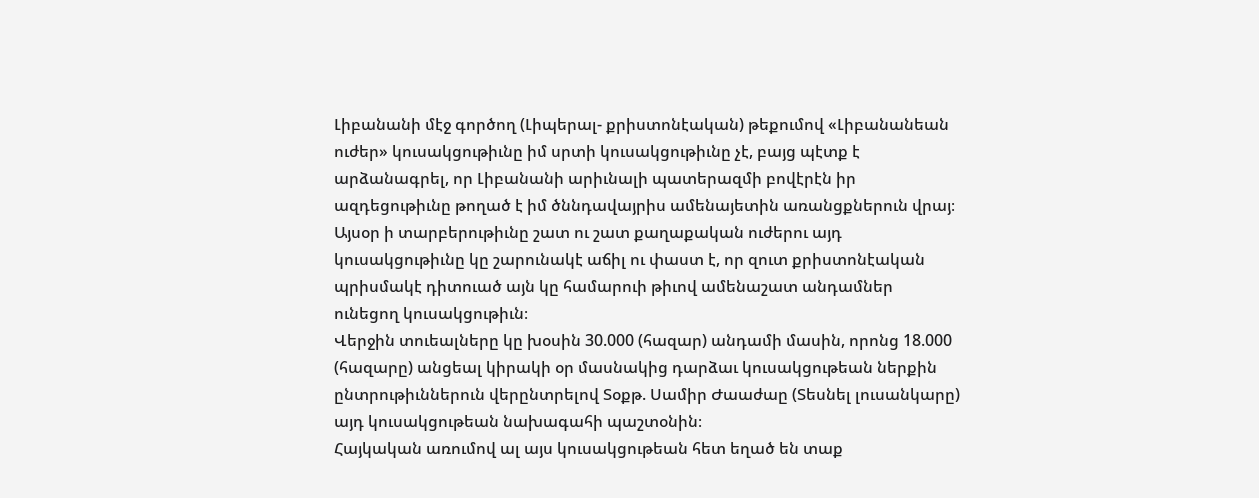Լիբանանի մէջ գործող (Լիպերալ- քրիստոնէական) թեքումով «Լիբանանեան ուժեր» կուսակցութիւնը իմ սրտի կուսակցութիւնը չէ, բայց պէտք է արձանագրել, որ Լիբանանի արիւնալի պատերազմի բովէրէն իր ազդեցութիւնը թողած է իմ ծննդավայրիս ամենայետին առանցքներուն վրայ։
Այսօր ի տարբերութիւնը շատ ու շատ քաղաքական ուժերու այդ կուսակցութիւնը կը շարունակէ աճիլ ու փաստ է, որ զուտ քրիստոնէական պրիսմակէ դիտուած այն կը համարուի թիւով ամենաշատ անդամներ ունեցող կուսակցութիւն։
Վերջին տուեալները կը խօսին 30.000 (հազար) անդամի մասին, որոնց 18.000 (հազարը) անցեալ կիրակի օր մասնակից դարձաւ կուսակցութեան ներքին ընտրութիւններուն վերընտրելով Տօքթ. Սամիր Ժաաժաը (Տեսնել լուսանկարը) այդ կուսակցութեան նախագահի պաշտօնին։
Հայկական առումով ալ այս կուսակցութեան հետ եղած են տաք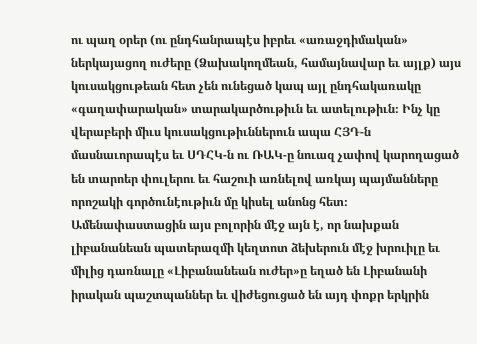ու պաղ օրեր (ու ընդհանրապէս իբրեւ «առաջդիմական» ներկայացող ուժերը (Ձախակողմեան, համայնավար եւ այլք) այս կուսակցութեան հետ չեն ունեցած կապ այլ ընդհակառակը «գաղափարական» տարակարծութիւն եւ ատելութիւն։ Ինչ կը վերաբերի միւս կուսակցութիւններուն ապա ՀՅԴ-ն մասնաւորապէս եւ ՍԴՀԿ-ն ու ՌԱԿ-ը նուազ չափով կարողացած են տարոեր փուլերու եւ հաշուի առնելով առկայ պայմանները որոշակի գործունէութիւն մը կիսել անոնց հետ։
Ամենափաստացին այս բոլորին մէջ այն է, որ նախքան լիբանանեան պատերազմի կեղտոտ ձեխերուն մէջ խրուիլը եւ միլից դառնալը «Լիբանանեան ուժեր»ը եղած են Լիբանանի իրական պաշտպաններ եւ վիժեցուցած են այդ փոքր երկրին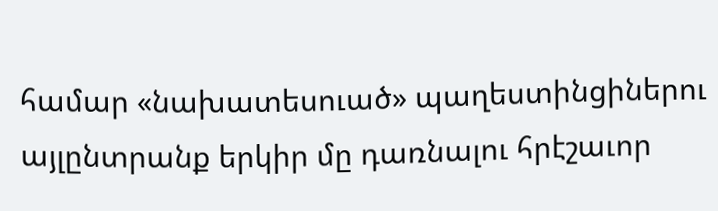համար «նախատեսուած» պաղեստինցիներու այլընտրանք երկիր մը դառնալու հրէշաւոր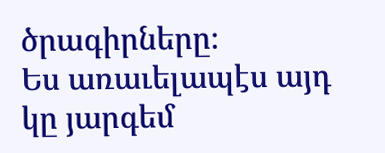ծրագիրները։
Ես առաւելապէս այդ կը յարգեմ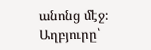անոնց մէջ։
Աղբյուրը՝